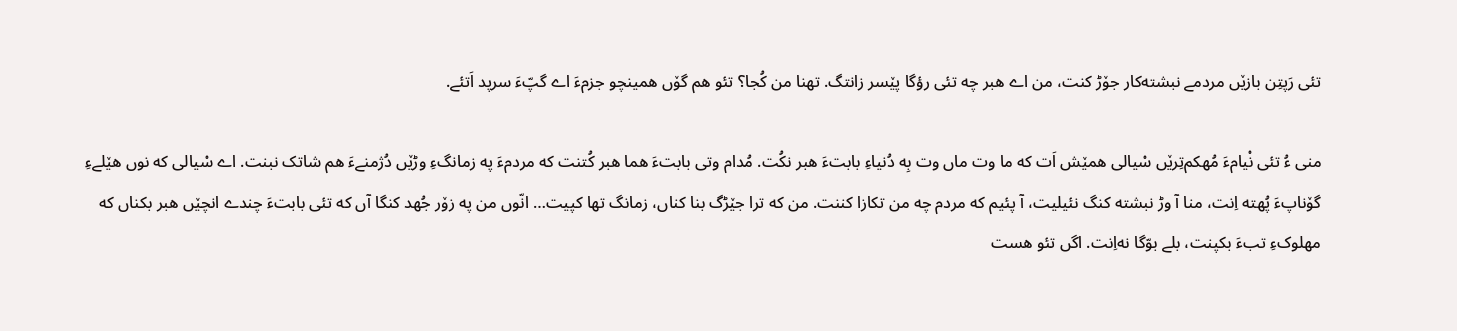تئی رَپتِن بازێں مردمے نبشته‌کار جۆڑ کنت، من اے هبر چه تئی رؤگا پێسر زانتگ. تهنا من کُجا؟ تئو هم گۆں همینچو جزمءَ اے گپّءَ سرپد اَتئے.

منی ءُ تئی نْیامءَ مُهکم‌تِرێں سْیالی همێش اَت که ما وت ماں وت بِه دُنیاءِ بابتءَ هبر نکُت. مُدام وتی بابتءَ هما هبر کُتنت که مردمءَ په زمانگءِ وڑێں دُژمنےءَ هم شاتک نبنت. اے سْیالی که نوں هێلےءِ گۆناپءَ پُهته اِنت، منا آ وڑ نبشته کنگ نئیلیت، آ پئیم که مردم چه من تکازا کننت. من که ترا جێڑگ بنا کناں، زمانگ تها کپیت… انّوں من په زۆر جُهد کنگا آں که تئی بابتءَ چندے انچێں هبر بکناں که مهلوکءِ تبءَ بکپنت، بلے بوّگا نه‌اِنت. اگں تئو هست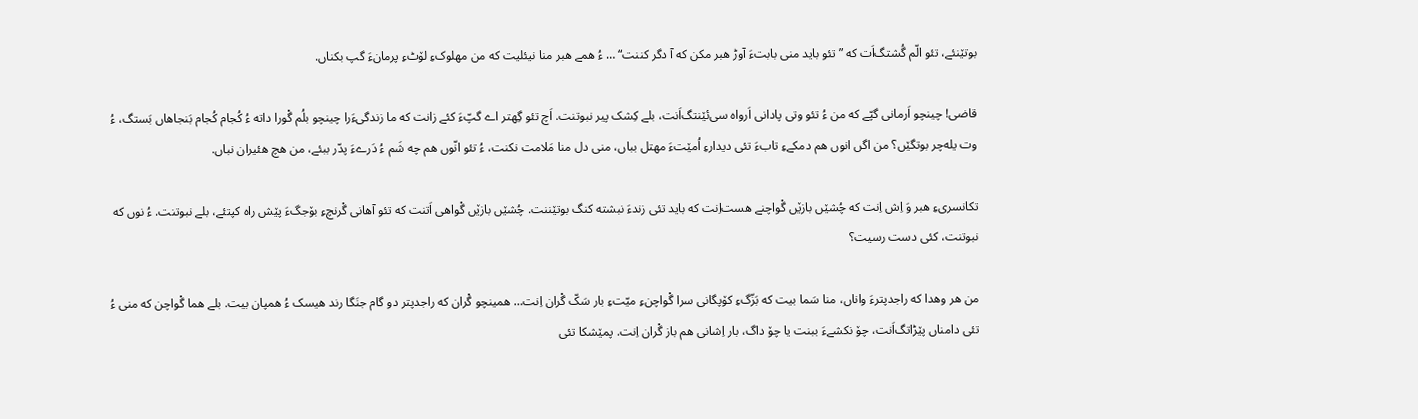بوتێنئے، تئو الّم گُشتگ‌اَت که ”تئو باید منی بابتءَ آوڑ هبر مکن که آ دگر کننت“ … ءُ همے هبر منا نیئلیت که من مهلوکءِ لۆٹءِ پرمانءَ گپ بکناں.

قاضی! چینچو اَرمانی گپّے که من ءُ تئو وتی پادانی اَرواه سی‌ئێنتگ‌اَنت، بلے کِشک پیر نبوتنت. اَچ تئو گِهتر اے گپّءَ کئے زانت که ما زندگیءَرا چینچو بلُم گْورا داته ءُ کُجام کُجام بَنجاهاں بَستگ، ءُ وت یله‌چر بوتگێں؟ من اگں انوں هم دمکےءِ تابءَ تئی دیدارءِ اُمێتءَ مهتل بباں، منی دل منا مَلامت نکنت، ءُ تئو انّوں هم چه شَم ءُ دَرےءَ پدّر ببئے، من هچ هئیران نباں.

تکانسریءِ هبر وَ اِش اِنت که چُشێں بازێں گْواچنے هست‌اِنت که باید تئی زندءَ نبشته کنگ بوتێننت. چُشێں بازێں گْواهی اَتنت که تئو آهانی گْرنچءِ بۆجگءَ پێش راه کپتئے، بلے نبوتنت. ءُ نوں که نبوتنت، کئی دست رسیت؟

من هر وهدا که راجدپترءَ واناں، منا سَما بیت که بَزّگءِ کۆپگانی سرا گْواچنءِ میّتءِ بار سَکّ گْران اِنت… همینچو گْران که راجدپتر دو گام جنَگا رند هیسک ءُ همپان بیت. بلے هما گْواچن که منی ءُ تئی دامناں پێڑاتگ‌اَنت، چۆ نکشےءَ ببنت یا چۆ داگ، بار اِشانی هم باز گْران اِنت. پمێشکا تئی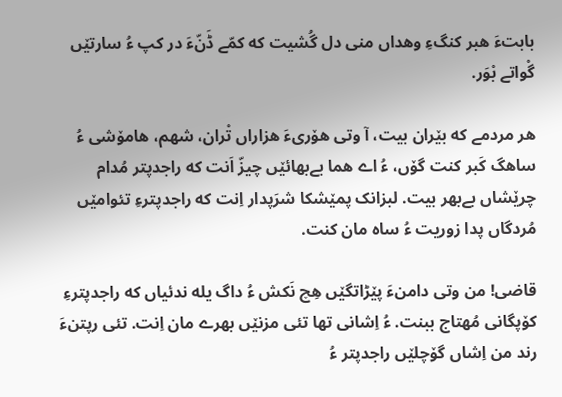بابتءَ هبر کنگءِ وهداں منی دل گُشیت که کمّے ڈَنّءَ در کپ ءُ سارتێں گْواتے بْوَر.

هر مردمے که بێران بیت، آ وتی هۆریءَ هزاراں تْران، شهم، هامۆشی ءُ ساهگ کَبر کنت گۆں، ءُ اے هما بےبهائێں چیزّ اَنت که راجدپتر مُدام چرێشاں بےبهر بیت. لبزانک پمێشکا شرَپدار اِنت که راجدپترءِ تئوامێں مُردگاں پدا زوریت ءُ ساه مان کنت.

قاضی! من وتی دامنءَ پێڑاتگێں هِچ نَکش ءُ داگ یله ندئیاں که راجدپترءِ کۆپگانی مُهتاج ببنت. ءُ اِشانی تها تئی مزنێں بهرے مان اِنت. تئی رپتنءَ رند من اِشاں گۆچلێں راجدپتر ءُ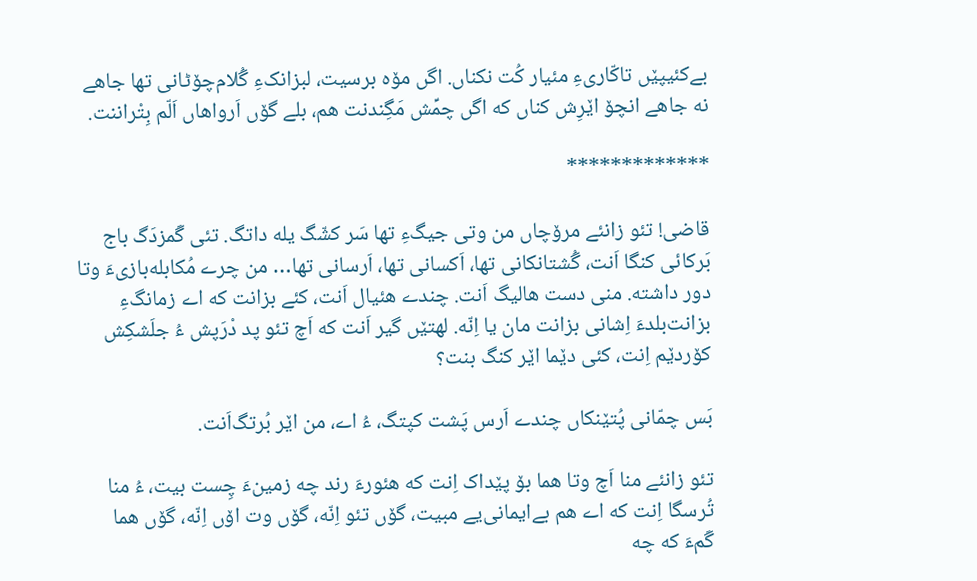بےکئیپێں تاکّاریءِ مئیار کُت نکناں. اگں مۆه برسیت، لبزانکءِ گُلام‌چۆٹانی تها جاهے نه جاهے انچۆ اێرِش کناں که اگں چمِّش مَگِندنت هم، بلے گۆں اَرواهاں اَلّم بِتْراننت.

*************

قاضی! تئو زانئے مرۆچاں من وتی جیگءِ تها سَر کشّگ یله داتگ. تئی گَمزدَگ باج بَرکائی کنگا اَنت، گُشتانکانی تها، اَکسانی تها، اَرسانی تها… من چرے مُکابله‌بازیءَ وتا دور داشته. منی دست هالیگ اَنت. چندے هئیال اَنت، کئے بزانت که اے زمانگءِ بزانت‌بلدءَ اِشانی بزانت مان یا اِنّه. لهتێں گیر اَنت که اَچ تئو پد دْرَپش ءُ جلَشکِش کۆردێم اِنت، کئی دێما اێر کنگ بنت؟

بَس چمّانی پُتێنکاں چندے اَرس پَشت کپتگ، ءُ اے، من اێر بُرتگ‌اَنت.

تئو زانئے منا اَچ وتا هما بۆ پێداک اِنت که هئورءَ رند چه زمینءَ چِست بیت، ءُ منا تُرسگا اِنت که اے هم بےایمانی‌یے مبیت، گۆں تئو اِنّه، گۆں وت اۆں اِنّه، گۆں هما گَمءَ که چه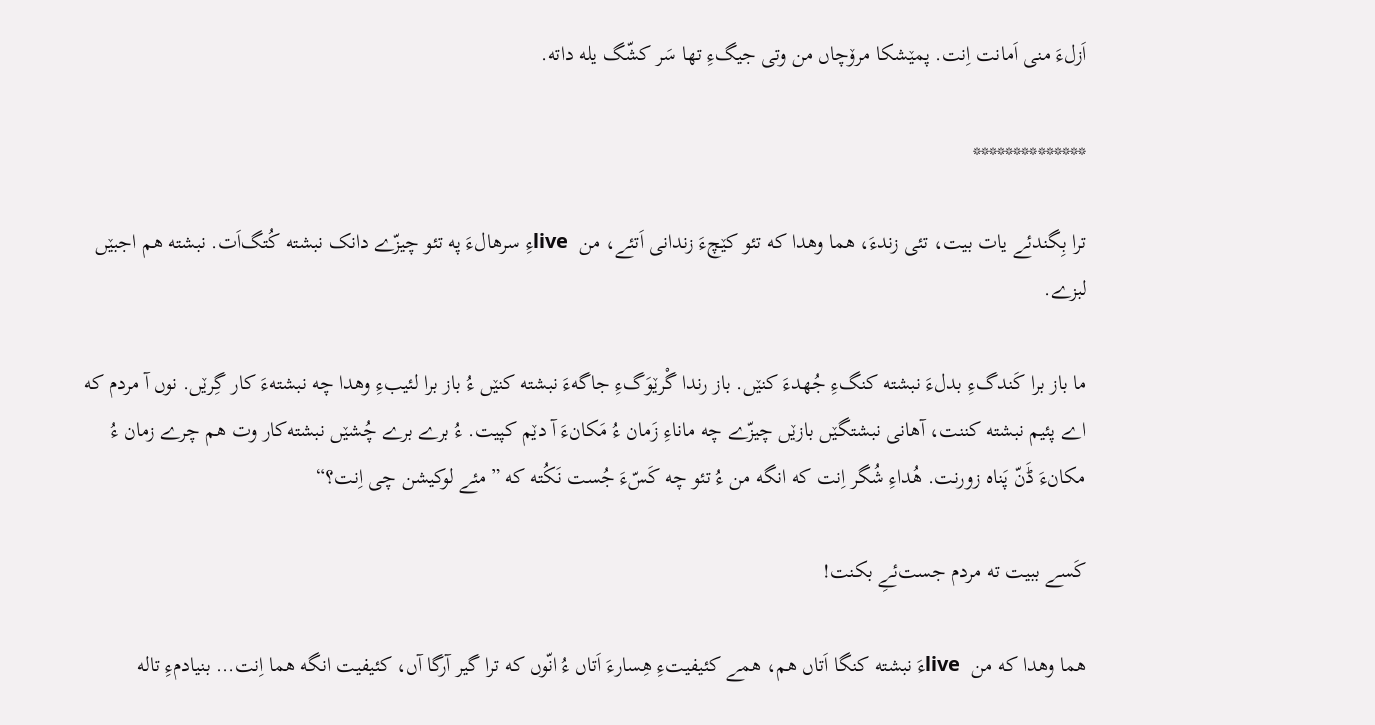اَزلءَ منی اَمانت اِنت. پمێشکا مرۆچاں من وتی جیگءِ تها سَر کشّگ یله داته.

**************

ترا بِگندئے یات بیت، تئی زندءَ، هما وهدا که تئو کێچءَ زندانی اَتئے، من  liveءِ سرهالءَ په تئو چیزّے دانک نبشته کُتگ‌اَت. نبشته هم اجبێں لبزے.

ما باز برا کَندگءِ بدلءَ نبشته کنگءِ جُهدءَ کنێں. باز رندا گْرێوَگءِ جاگهءَ نبشته کنێں ءُ باز برا لئیبءِ وهدا چه نبشتهءَ کار گِرێں. نوں آ مردم که اے پئیم نبشته کننت، آهانی نبشتگێں بازێں چیزّے چه ماناءِ زَمان ءُ مَکانءَ آ دێم کپیت. ءُ برے برے چُشێں نبشته‌کار وت هم چرے زمان ءُ مکانءَ ڈَنّ پَناه زورنت. هُداءِ شُگر اِنت که انگه من ءُ تئو چه کَسّءَ جُست نَکُته که ”مئے لوکیشن چی اِنت؟“

کَسے ببیت ته مردم جست‌ئےِ بکنت!

هما وهدا که من  liveءَ نبشته کنگا اَتاں هم، همے کئیفیتءِ هِسارءَ اَتاں ءُ انّوں که ترا گیر آرگا آں، کئیفیت انگه هما اِنت… بنیادمءِ تاله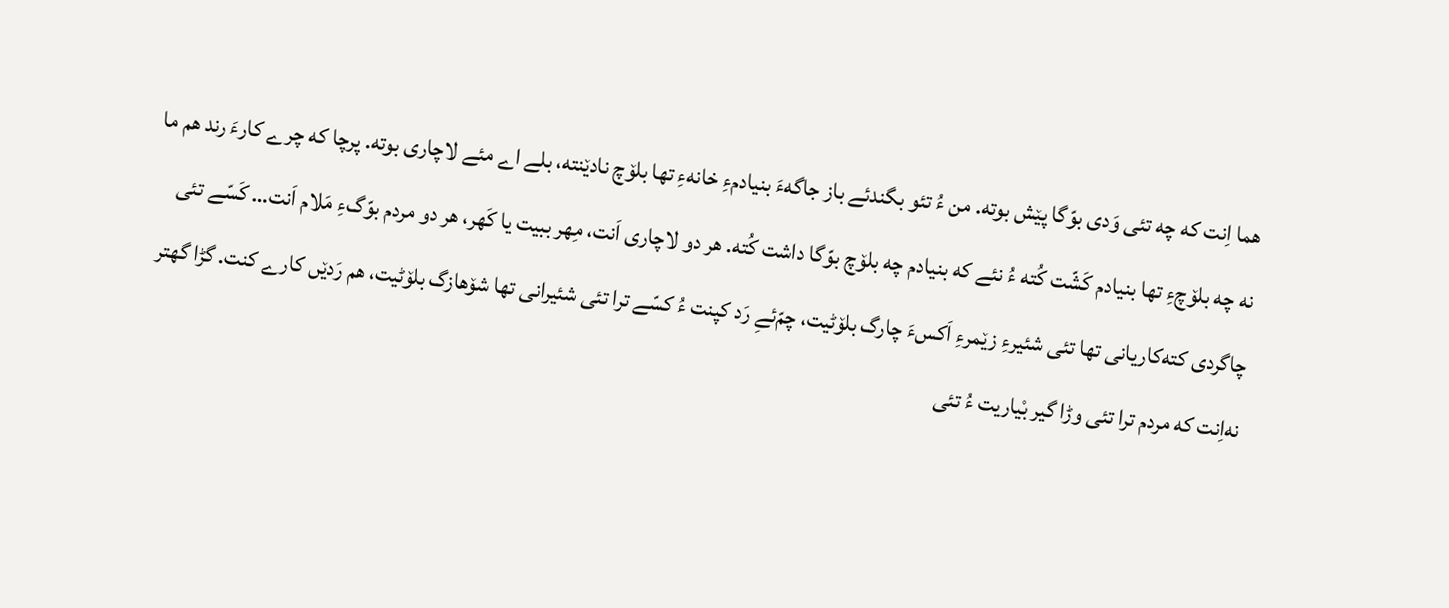هما اِنت که چه تئی وَدی بوّگا پێش بوته. من ءُ تئو بگندئے باز جاگهءَ بنیادمءِ خانهءِ تها بلۆچ نادێنته، بلے اے مئے لاچاری بوته. پرچا که چرے کارءَ رند هم ما نه چه بلۆچءِ تها بنیادم کَشّت کُته ءُ نئے که بنیادم چه بلۆچ بوّگا داشت کُته. هر دو لاچاری اَنت، مِهر ببیت یا کَهر، هر دو مردم بوّگءِ مَلام اَنت… کَسّے تئی چاگردی کته‌کاریانی تها تئی شئیرءِ زێمرءِ اَکسءَ چارگ بلۆٹیت، چمّ‌ئےِ رَد کپنت ءُ کسّے ترا تئی شئیرانی تها شۆهازگ بلۆٹیت، هم رَدێں کارے کنت. گڑا گهتر نه‌اِنت که مردم ترا تئی وڑا گیر بْیاریت ءُ تئی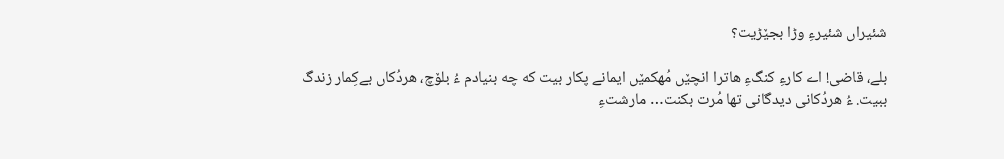شئیراں شئیرءِ وڑا بجێڑیت؟

بلے، قاضی! اے کارءِ کنگءِ هاترا انچێں مُهکمێں ایمانے پکار بیت که چه بنیادم ءُ بلۆچ، هردُکاں بےکِمار زندگ ببیت. ءُ هردُکانی دیدگانی تها مُرت بکنت… مارشتءِ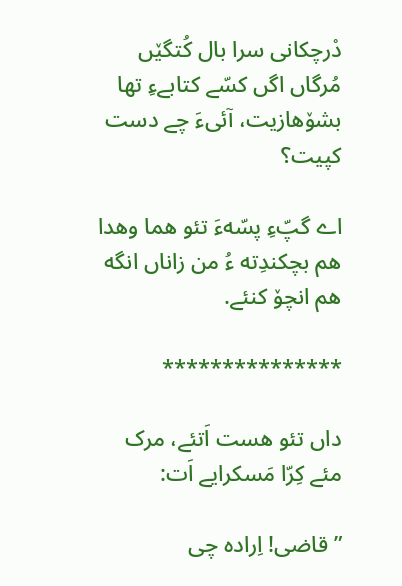دْرچکانی سرا بال کُتگێں مُرگاں اگں کسّے کتابےءِ تها بشۆهازیت، آئیءَ چے دست کپیت؟

اے گپّءِ پسّهءَ تئو هما وهدا هم بچکندِته ءُ من زاناں انگه هم انچۆ کنئے.

***************

داں تئو هست اَتئے، مرک مئے کِرّا مَسکرایے اَت:

”قاضی! اِراده چی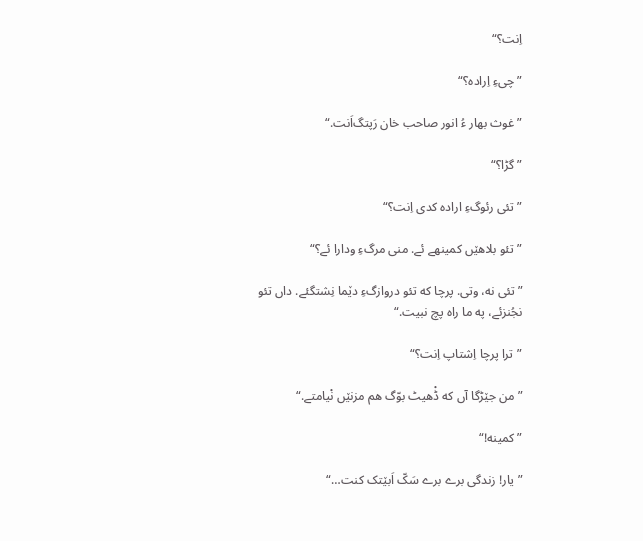اِنت؟“

”چیءِ اِراده؟“

”غوث بهار ءُ انور صاحب خان رَپتگ‌اَنت.“

”گڑا؟“

”تئی رئوگءِ اراده کدی اِنت؟“

”تئو بلاهێں کمینهے ئے. منی مرگءِ ودارا ئے؟“

”تئی نه، وتی. پرچا که تئو دروازگءِ دێما نِشتگئے. داں تئو نجُنزئے، په ما راه پچ نبیت.“

”ترا پرچا اِشتاپ اِنت؟“

”من جێڑگا آں که ڈْهیٹ بوّگ هم مزنێں نْیامتے.“

”کمینه!“

”یار! زندگی برے برے سَکّ اَبێتک کنت…“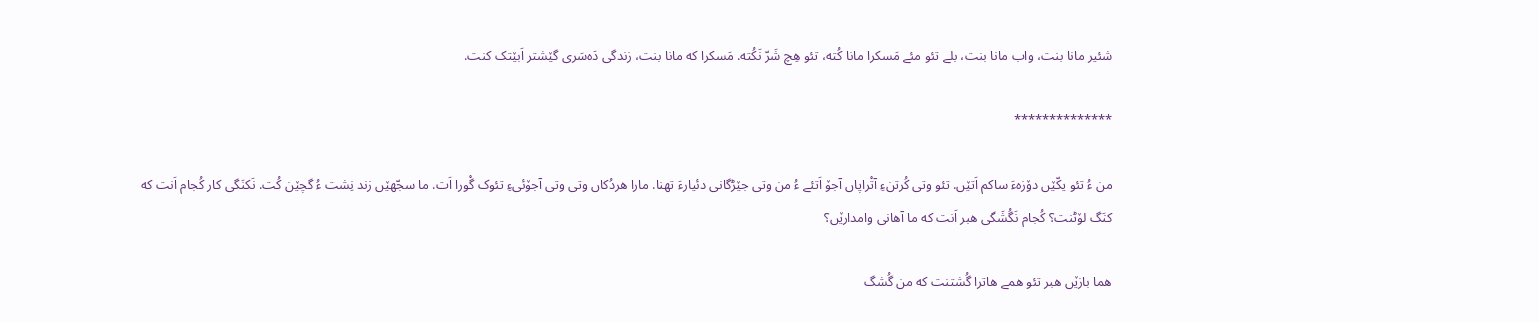شئیر مانا بنت، واب مانا بنت، بلے تئو مئے مَسکرا مانا کُته، تئو هِچ شَرّ نَکُته. مَسکرا که مانا بنت، زندگی دَه‌سَری گێشتر اَبێتک کنت.

**************

من ءُ تئو یکّێں دۆزهءَ ساکم اَتێں. تئو وتی کُرتنءِ آتْراپاں آجۆ اَتئے ءُ من وتی جێڑگانی دئیارءَ تهنا. مارا هردُکاں وتی وتی آجۆئیءِ تئوک گْورا اَت. ما سجّهێں زند نِشت ءُ گچێن کُت. نَکنَگی کار کُجام اَنت که کنَگ لۆٹنت؟ کُجام نَگُشَگی هبر اَنت که ما آهانی وامدارێں؟

هما بازێں هبر تئو همے هاترا گُشتنت که من گُشگ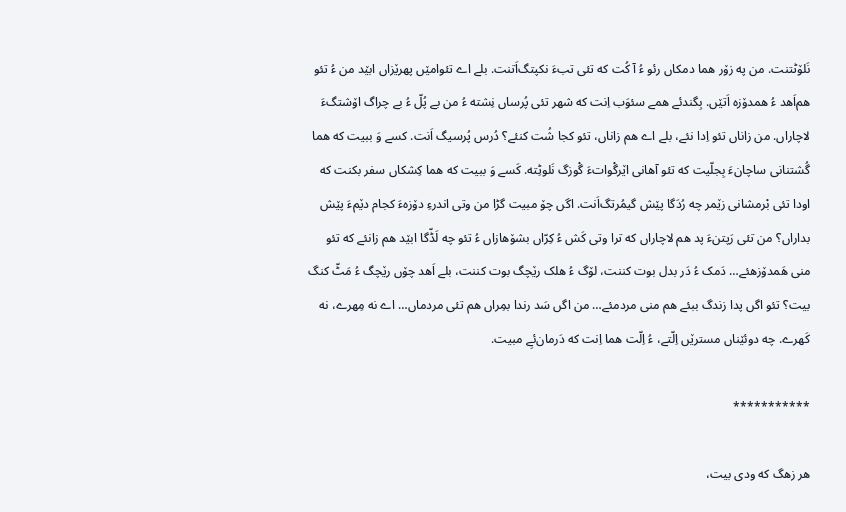نَلۆٹتنت. من په زۆر هما دمکاں رئو ءُ آ کُت که تئی تبءَ نکپتگ‌اَتنت. بلے اے تئوامێں پهرێزاں ابێد من ءُ تئو هم‌اَهد ءُ همدۆزه اَتێں. بِگندئے همے سئوَب اِنت که شهر تئی پُرساں نِشته ءُ من بے پُلّ ءُ بے چراگ اۆشتگءَ لاچاراں. من زاناں تئو اِدا نئے، بلے اے هم زاناں، تئو کجا شُت کنئے؟ دُرس پُرسیگ اَنت. کسے وَ ببیت که هما گُشتنانی ساچانءَ بِجلّیت که تئو آهانی اێرگْواتءَ گْوزگ نَلوٹِته. کَسے وَ ببیت که هما کِشکاں سفر بکنت که اودا تئی بْرمشانی زێمر چه رُدَگا پێش گیمُرتگ‌اَنت. اگں چۆ مبیت گڑا من وتی اندرءِ دۆزهءَ کجام دێمءَ پێش بداراں؟ من تئی رَپتنءَ پد هم لاچاراں که ترا وتی کَش ءُ کِرّاں بشۆهازاں ءُ تئو چه لَڈّگا ابێد هم زانئے که تئو منی هَمدۆزهئے… دَمک ءُ دَر بدل بوت کننت، لۆگ ءُ هلک رێچگ بوت کننت، بلے اَهد چۆں رێچگ ءُ مَٹّ کنگ بیت؟ تئو اگں پدا زندگ ببئے هم منی مردمئے… من اگں سَد رندا بمِراں هم تئی مردماں… اے نه مِهرے، نه کَهرے. چه دوئێناں مسترێں اِلّتے، ءُ اِلّت هما اِنت که دَرمان‌ئےِ مبیت.

***********

هر زهگ که ودی بیت،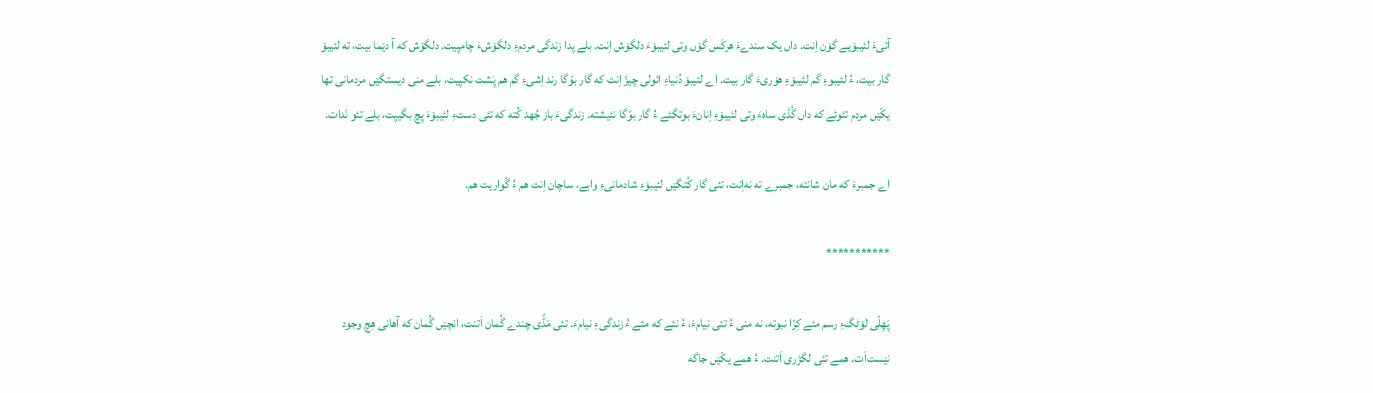آئیءَ لئیبۆیے گۆن اِنت. داں یک سندےءَ هرکَس گۆں وتی لئیبۆءَ دلگۆش اِنت. بلے پدا زندگی مردمءِ دلگۆشءَ چامپیت. دلگۆش که آ دێما بیت، ته لئیبۆ گار بیت، ءُ لئیبوءِ گم لئیبۆءِ هۆریءَ گار بیت. اے لئیبۆ دُنیاءِ ائولی چیزّ اِنت که گار بوّگا رند اِشیءِ گم هم پَشت نکپیت، بلے منی دیستگێں مردمانی تها یکّێں مردم تئوئے که داں گُڈی ساهءَ وتی لئیبۆءِ اِنانءَ بوتگئے ءُ گار بوّگا نئیشته. زندگیءَ باز جُهد کُته که تئی دستءِ لئیبۆءَ پچ بگیپت، بلے تئو نَدات.

اے جمبرءَ که مان شانته، جمبرے ته نه‌اِنت، تئی گار کُتگێں لئیبۆءِ شادمانیءِ وابے، ساچان اِنت هم ءُ گْواریت هم.

***********

پَهِلّی لۆٹگءِ رسم مئے کِرّا نبوته، نه منی ءُ تئی نیامءَ، ءُ نئے که مئے ءُ زندگیءِ نیامءَ. تئی مَڈّی چندے گُمان اَتنت، انچێں گُمان که آهانی هِچ وجود نێست‌اَت. همے تئی لگژری اَتنت. ءُ همے یکّێں جاگه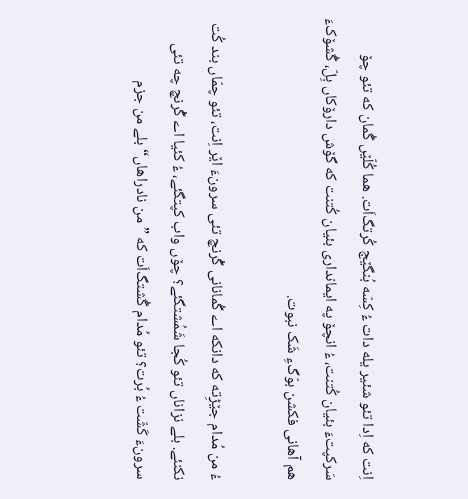اِنت که اِدا تئو شئیر یله دات ءُ کِسّه بُنگێج کُرتگ‌اَت. هما کُلّێں گُمان که تئو چۆ سَرکپتءَ بئیان کُتنت، ءُ انچۆ په ایمانداری بئیان کُتنت که گۆش دارۆکاں بِلّ، گُشۆکءَ هم آهانی فکشن بوّگءِ شَک نبوت.

ءُ من مُدام جێڑِته که دانکه اے گُمانانی گْرنچ تئی سرونءَ اێر اِنت، تئو چمّاں بند کُت نکنئے. بلے نزاناں تئو کُجا شَمُشتگئے؟ چۆں واب کپتگئے، ءُ کئیا اے گْرنچ چه تئی سرونءَ کَشّت ءُ بُرت؟ تئو مُدام گُشتگ‌اَت که ”من نادراهاں“ بلے من جزم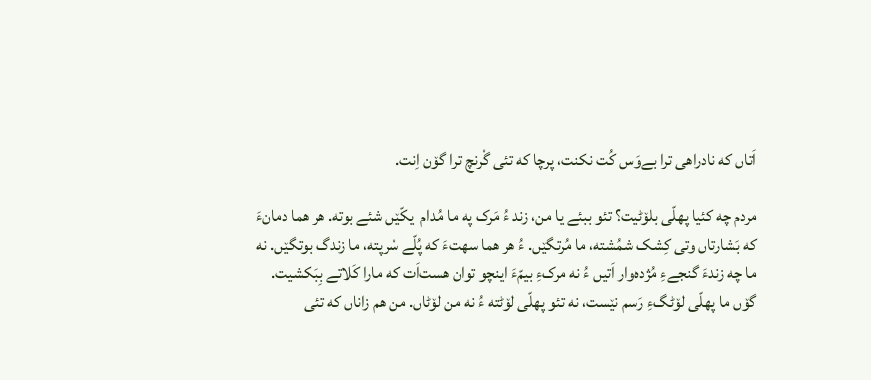اَتاں که نادراهی ترا بےوَس کُت نکنت، پرچا که تئی گْرنچ ترا گۆن اِنت.

مردم چه کئیا پهلّی بلۆٹیت؟ تئو ببئے یا من، زند ءُ مَرک په ما مُدام  یکّێں شئے بوته. هر هما دمانءَ که بَشارتاں وتی کِشک شمُشته، ما مُرتگێں. ءُ هر هما سهتءَ که پُلّے سْرپته، ما زندگ بوتگێں. نه ما چه زندءَ گنجےءِ مُژده‌وار اَتیں ءُ نه مرکءِ بیمّءَ اینچو توان هست‌اَت که مارا کَلاتے بِبَکشیت. گۆں ما پهلّی لۆٹگءِ رَسم نێست، نه تئو پهلّی لۆٹته ءُ نه من لۆٹاں. من هم زاناں که تئی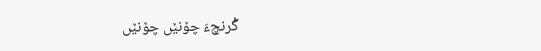گْرنچءَ چۆنێں چۆنێں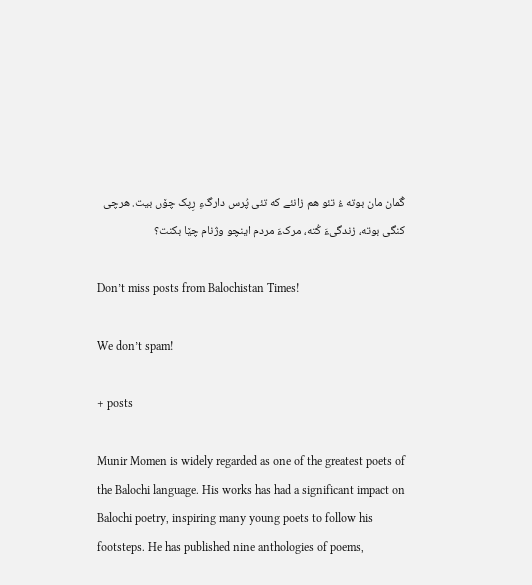گُمان مان بوته ءُ تئو هم زانئے که تئی پُرس دارگءِ رِپک چۆں بیت. هرچی کنگی بوته، زندگیءَ کُته، مرکءَ مردم اینچو وژنام چێا بکنت؟

Don’t miss posts from Balochistan Times!

We don’t spam!

+ posts

Munir Momen is widely regarded as one of the greatest poets of the Balochi language. His works has had a significant impact on Balochi poetry, inspiring many young poets to follow his footsteps. He has published nine anthologies of poems,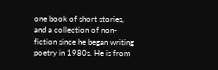one book of short stories, and a collection of non-fiction since he began writing poetry in 1980s. He is from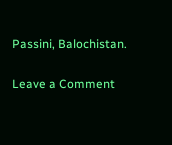Passini, Balochistan.

Leave a Comment